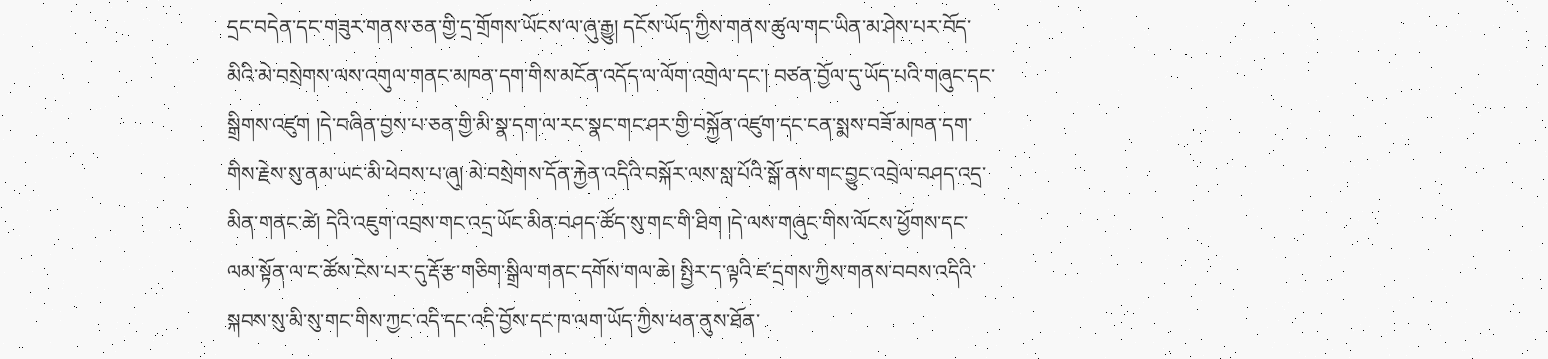དྲང་བདེན་དང་གཟུར་གནས་ཅན་གྱི་དྲ་གྲོགས་ཡོངས་ལ་ཞུ་རྒྱུ། དངོས་ཡོད་ཀྱིས་གནས་ཚུལ་གང་ཡིན་མ་ཤེས་པར་བོད་མིའི་མེ་བསྲེགས་ལས་འགུལ་གནང་མཁན་དག་གིས་མངོན་འདོད་ལ་ལོག་འགྲེལ་དང་། བཙན་བྱོལ་དུ་ཡོད་པའི་གཞུང་དང་སྒྲིགས་འཛུག །དེ་བཞིན་བྱས་པ་ཅན་གྱི་མི་སྣ་དག་ལ་རང་སྣང་གང་ཤར་གྱི་བསྐྱོན་འཛུག་དང་ངན་སྨས་བཟོ་མཁན་དག་གིས་རྗེས་སུ་ནམ་ཡང་མི་ཕེབས་པ་ཞུ། མེ་བསྲེགས་དོན་རྐྱེན་འདིའི་བསྐོར་ལས་སླ་པོའི་སྒོ་ནས་གང་བྱུང་འབྲེལ་བཤད་འདྲ་མིན་གནང་ཚེ། དེའི་འཇུག་འབྲས་གང་འདྲ་ཡོང་མིན་བཤད་ཚོད་སུ་གང་གི་ཐིག །དེ་ལས་གཞུང་གིས་ལོངས་ཕྱོགས་དང་ལམ་སྟོན་ལ་ང་ཚོས་ངེས་པར་དུ་རྡོ་རྩ་གཅིག་སྒྲིལ་གནང་དགོས་གལ་ཆེ། སྤྱིར་ད་ལྟའི་ཛ་དྲགས་ཀྱིས་གནས་བབས་འདིའི་སྐབས་སུ་མི་སུ་གང་གིས་ཀྱང་འདི་དང་འདི་བྱོས་དང་ཁ་ལག་ཡོད་ཀྱིས་ཕན་ནུས་ཐོན་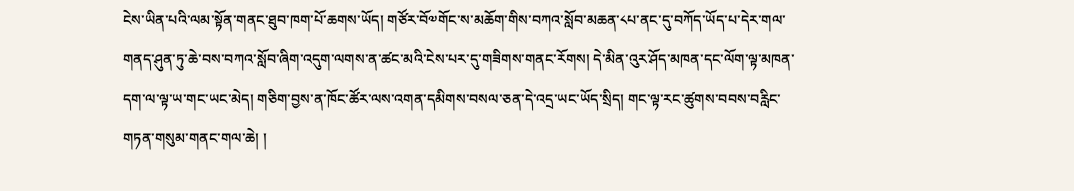ངེས་ཡིན་པའི་ལམ་སྟོན་གནང་ཐུབ་ཁག་པོ་ཆགས་ཡོད། གཙོར་བོ༧གོང་ས་མཆོག་གིས་བཀའ་སློབ་མཆན་༨པ་ནང་དུ་བཀོད་ཡོད་པ་དེར་གལ་གནད་ཤུན་ཏུ་ཆེ་བས་བཀའ་སློབ་ཞིག་འདུག་ལགས་ན་ཚང་མའི་ངེས་པར་དུ་གཟིགས་གནང་རོགས། དེ་མིན་འུར་ཤོད་མཁན་དང་ལོག་ལྟ་མཁན་དག་ལ་ལྟ་ཡ་གང་ཡང་མེད། གཅིག་བྱས་ན་ཁོང་ཚོར་ལས་འགན་དམིགས་བསལ་ཅན་དེ་འདྲ་ཡང་ཡོད་སྲིད། གང་ལྟ་རང་ཚུགས་བབས་བརླིང་གཏན་གསུམ་གནང་གལ་ཆེ། །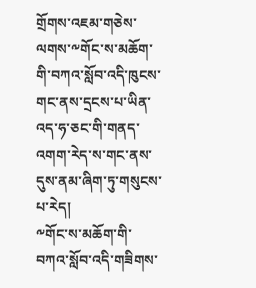གྲོགས་འཇམ་གཅེས་ལགས་༸གོང་ས་མཆོག་གི་བཀའ་སློབ་འདི་ཁུངས་གང་ནས་དྲངས་པ་ཡིན་འད་ཧ་ཅང་གི་གནད་འགག་རེད་ས་གང་ནས་དུས་ནམ་ཞིག་ཏུ་གསུངས་པ་རེད།
༸གོང་ས་མཆོག་གི་བཀའ་སློབ་འདི་གཟིགས་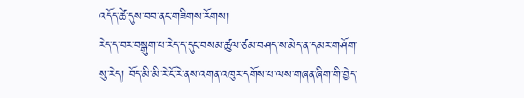འདོད་ཚེ་དུས་བབ་ནང་གཟིགས་རོགས།
རེད་ད་བར་བསྒུག་པ་རེད་ད་དུང་བསམ་ཚུལ་ཙམ་བཤད་ས་མེད་ན་དམར་གཤོག་སུ་རེད། བོད་མི་མི་རེ་ངོ་རེ་ནས་འགན་འཁུར་དགོས་པ་ལས་གཞན་ཞིག་གི་བྱེད་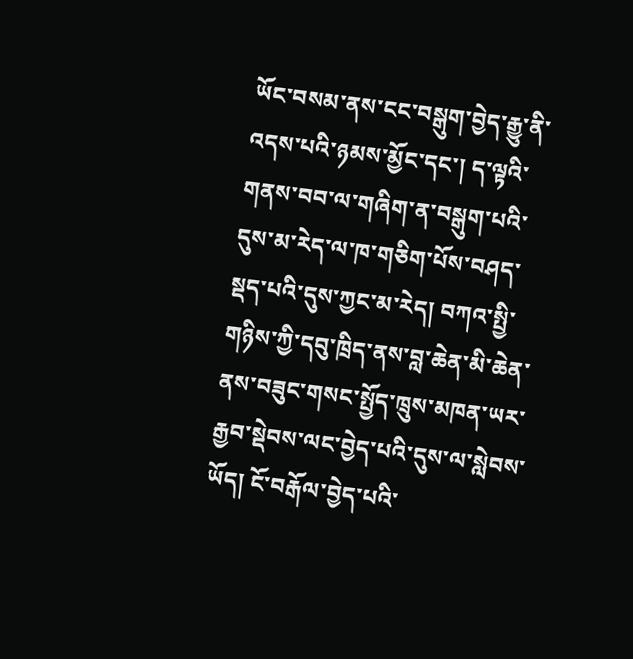ཡོང་བསམ་ནས་ངང་བསྒུག་བྱེད་རྒྱུ་ནི་འདས་པའི་ཉམས་མྱོང་དང་། ད་ལྟའི་གནས་བབ་ལ་གཞིག་ན་བསྒུག་པའི་དུས་མ་རེད་ལ་ཁ་གཅིག་པོས་བཤད་སྡད་པའི་དུས་ཀྱང་མ་རེད། བཀའ་སྤྱི་གཉིས་ཀྱི་དབུ་ཁྲིད་ནས་བླ་ཆེན་མི་ཆེན་ནས་བཟུང་གསང་སྤྱོད་ཁྲུས་མཁན་ཡར་རྒྱབ་སྡེབས་ལང་བྱེད་པའི་དུས་ལ་སླེབས་ཡོད། ངོ་བརྒོལ་བྱེད་པའི་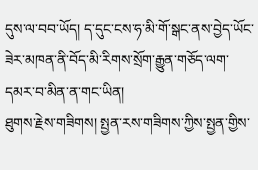དུས་ལ་བབ་ཡོད། ད་དུང་ངས་ཧ་མི་གོ་སྒང་ནས་བྱེད་ཡོང་ཟེར་མཁན་ནི་བོད་མི་རིགས་སྲོག་རྒྱུན་གཅོད་ལག་དམར་བ་མིན་ན་གང་ཡིན།
ཐུགས་རྗེས་གཟིགས། སྤྱན་རས་གཟིགས་ཀྱིས་སྤྱན་གྱིས་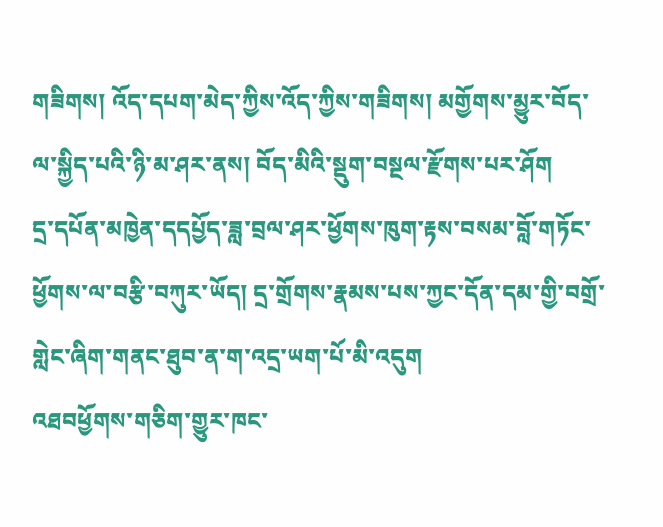གཟིགས། འོད་དཔག་མེད་ཀྱིས་འོད་ཀྱིས་གཟིགས། མགྱོགས་མྱུར་བོད་ལ་སྐྱིད་པའི་ཉི་མ་ཤར་ནས། བོད་མིའི་སྡུག་བསྔལ་རྫོགས་པར་ཤོག
དྲ་དཔོན་མཁྱེན་དདཔྱོད་ཟླ་བྲལ་ཤར་ཕྱོགས་ཁུག་རྟས་བསམ་བློ་གཏོང་ཕྱོགས་ལ་བརྩི་བཀུར་ཡོད། དྲ་གྲོགས་རྣམས་པས་ཀྱང་དོན་དམ་གྱི་བགྲོ་གླེང་ཞིག་གནང་ཐུབ་ན་ག་འདྲ་ཡག་པོ་མི་འདུག
འཐབཕྱོགས་གཅིག་གྱུར་ཁང་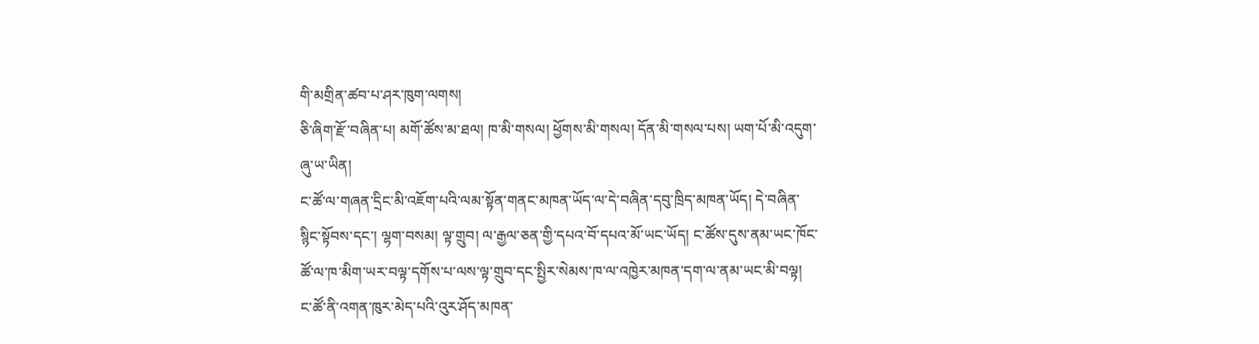གི་མགྲིན་ཚབ་པ་ཤར་ཁུག་ལགས།
ཅི་ཞིག་རྫོ་བཞིན་པ། མགོ་ཚོས་མ་ཐལ། ཁ་མི་གསལ། ཕྱོགས་མི་གསལ། དོན་མི་གསལ་པས། ཡག་པོ་མི་འདུག་ཞུ་ཡ་ཡིན།
ང་ཚོ་ལ་གཞན་དྲིང་མི་འཇོག་པའི་ལམ་སྟོན་གནང་མཁན་ཡོད་ལ་དེ་བཞིན་དབུ་ཁྲིད་མཁན་ཡོད། དེ་བཞིན་སྙིང་སྟོབས་དང་། ལྷག་བསམ། ལྟ་གྲུབ། ལ་རྒྱལ་ཅན་གྱི་དཔའ་བོ་དཔའ་མོ་ཡང་ཡོད། ང་ཚོས་དུས་ནམ་ཡང་ཁོང་ཚོ་ལ་ཁ་མིག་ཡར་བལྟ་དགོས་པ་ལས་ལྟ་གྲུབ་དང་སྤྱིར་སེམས་ཁ་ལ་འཁྱེར་མཁན་དག་ལ་ནམ་ཡང་མི་བལྟ། ང་ཚོ་ནི་འགན་ཁུར་མེད་པའི་འུར་ཤོད་མཁན་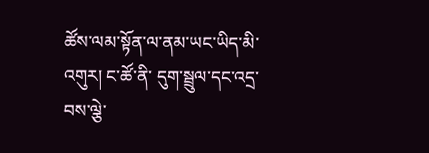ཚོས་ལམ་སྟོན་ལ་ནམ་ཡང་ཡིད་མི་འགུར། ང་ཚོ་ནི་ དུག་སྦྲུལ་དང་འདྲ་བས་ལྕེ་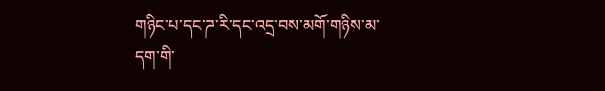གཉིང་པ་དང་ཌ་རི་དང་འདྲ་བས་མགོ་གཉིས་མ་དག་གི་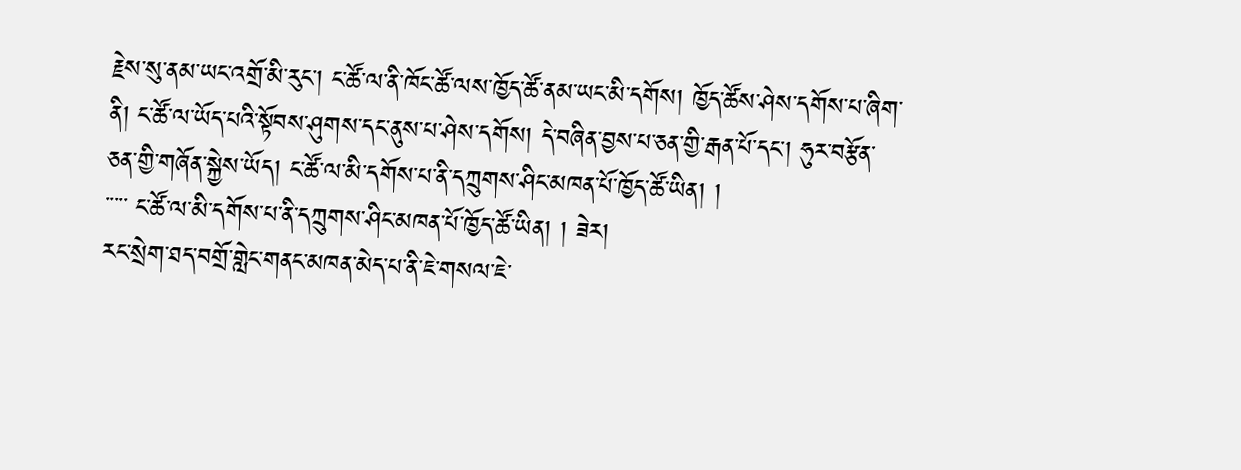རྗེས་སུ་ནམ་ཡང་འགྲོ་མི་རུང་། ང་ཚོ་ལ་ནི་ཁོང་ཚོ་ལས་ཁྱོད་ཚོ་ནམ་ཡང་མི་དགོས། ཁྱོད་ཚོས་ཤེས་དགོས་པ་ཞིག་ནི། ང་ཚོ་ལ་ཡོད་པའི་སྟོབས་ཤུགས་དང་ནུས་པ་ཤེས་དགོས། དེ་བཞིན་བྱས་པ་ཅན་གྱི་རྒན་པོ་དང་། ཧུར་བརྩོན་ཅན་གྱི་གཞོན་སྐྱེས་ཡོད། ང་ཚོ་ལ་མི་དགོས་པ་ནི་དཀྲུགས་ཤིང་མཁན་པོ་ཁྱོད་ཚོ་ཡིན། །
་་་་་ ང་ཚོ་ལ་མི་དགོས་པ་ནི་དཀྲུགས་ཤིང་མཁན་པོ་ཁྱོད་ཚོ་ཡིན། ། ཟེར།
རང་སྲེག་ཐད་བགྲོ་གླེང་གནང་མཁན་མེད་པ་ནི་ཇེ་གསལ་ཇེ་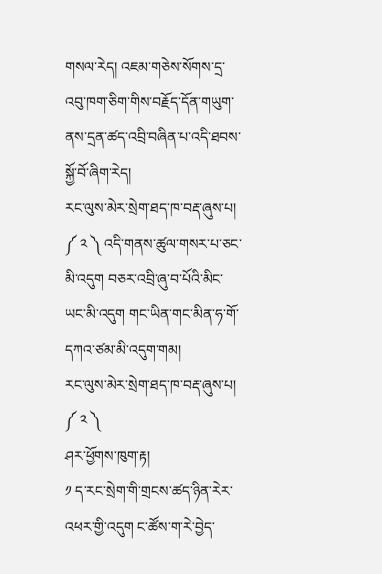གསལ་རེད། འཇམ་གཅེས་སོགས་དྲ་འབུ་ཁག་ཅིག་གིས་བརྗོད་དོན་གཡུག་ནས་དྲན་ཚད་འབྲི་བཞིན་པ་འདི་ཐབས་སྐྱོ་བོ་ཞིག་རེད།
རང་ལུས་མེར་སྲེག་ཐད་ཁ་བརྡ་ཞུས་པ། ༼ ༢ ༽ འདི་གནས་ཚུལ་གསར་པ་ཅང་མི་འདུག བཅར་འབྲི་ཞུ་བ་པོའི་མིང་ཡང་མི་འདུག གང་ཡིན་གང་མིན་ཧ་གོ་དཀའ་ཙམ་མི་འདུག་གམ།
རང་ལུས་མེར་སྲེག་ཐད་ཁ་བརྡ་ཞུས་པ། ༼ ༢ ༽
ཤར་ཕྱོགས་ཁུག་རྟ།
༡ ད་རང་སྲེག་གི་གྲངས་ཚད་ཉིན་རེར་འཕར་གྱི་འདུག ང་ཚོས་ག་རེ་བྱེད་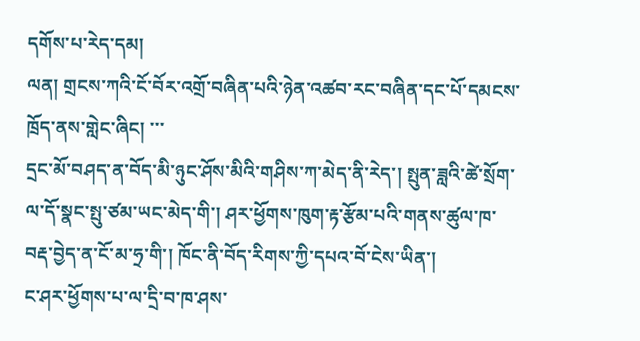དགོས་པ་རེད་དམ།
ལན། གྲངས་ཀའི་ངོ་བོར་འགྲོ་བཞིན་པའི་ཉེན་འཚབ་རང་བཞིན་དང་པོ་དམངས་ཁྲོད་ནས་གླེང་ཞིང། ་་་
དྲང་མོ་བཤད་ན་བོད་མི་ཉུང་ཤོས་མིའི་གཤིས་ཀ་མེད་ནི་རེད་། སྤུན་ཟླའི་ཚེ་སྲོག་ལ་དོ་སྣང་སྤུ་ཙམ་ཡང་མེད་གི་། ཤར་ཕྱོགས་ཁུག་རྟ་རྩོམ་པའི་གནས་ཚུལ་ཁ་བརྡ་བྱེད་ན་ངོ་མ་ཧྲ་གི་། ཁོང་ནི་བོད་རིགས་ཀྱི་དཔའ་བོ་ངེས་ཡིན་།
ང་ཤར་ཕྱོགས་པ་ལ་དྲི་བ་ཁ་ཤས་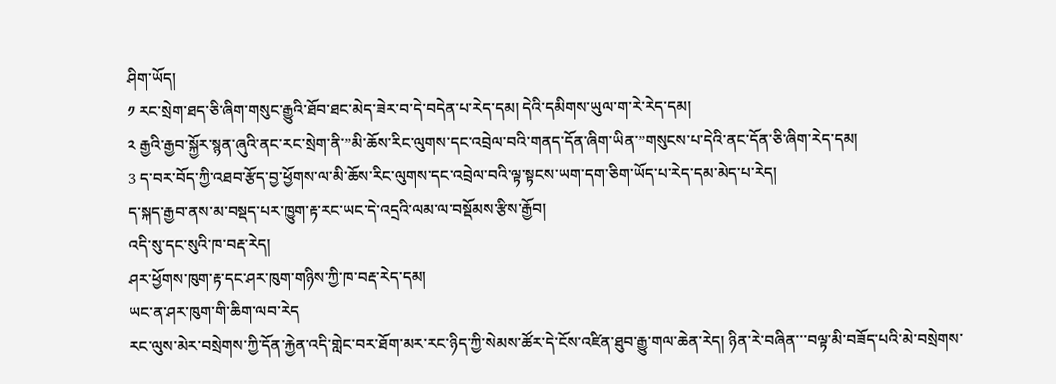ཤིག་ཡོད།
༡ རང་སྲེག་ཐད་ཅི་ཞིག་གསུང་རྒྱུའི་ཐོབ་ཐང་མེད་ཟེར་བ་དེ་བདེན་པ་རེད་དམ། དེའི་དམིགས་ཡུལ་ག་རེ་རེད་དམ།
༢ རྒྱའི་རྒྱབ་སྐྱོར་སྙན་ཞུའི་ནང་རང་སྲེག་ནི་”མི་ཆོས་རིང་ལུགས་དང་འབྲེལ་བའི་གནད་དོན་ཞིག་ཡིན་”གསུངས་པ་དེའི་ནང་དོན་ཅི་ཞིག་རེད་དམ།
3 ད་བར་བོད་ཀྱི་འཐབ་རྩོད་བྱ་ཕྱོགས་ལ་མི་ཆོས་རིང་ལུགས་དང་འབྲེལ་བའི་ལྟ་སྟངས་ཡག་དག་ཅིག་ཡོད་པ་རེད་དམ་མེད་པ་རེད།
ད་སྐད་རྒྱབ་ནས་མ་བསྡད་པར་ཁྱུག་རྟ་རང་ཡང་དེ་འདྲའི་ལམ་ལ་བསྡོམས་རྩིས་རྒྱོབ།
འདི་སུ་དང་སུའི་ཁ་བརྡ་རེད།
ཤར་ཕྱོགས་ཁུག་རྟ་དང་ཤར་ཁུག་གཉིས་ཀྱི་ཁ་བརྡ་རེད་དམ།
ཡང་ན་ཤར་ཁུག་གི་ཆིག་ལབ་རེད
རང་ལུས་མེར་བསྲེགས་ཀྱི་དོན་རྐྱེན་འདི་གླེང་བར་ཐོག་མར་རང་ཉིད་ཀྱི་སེམས་ཚོར་དེ་ངོས་འཛིན་ཐུབ་རྒྱུ་གལ་ཆེན་རེད། ཉིན་རེ་བཞིན་་་བལྟ་མི་བཟོད་པའི་མེ་བསྲེགས་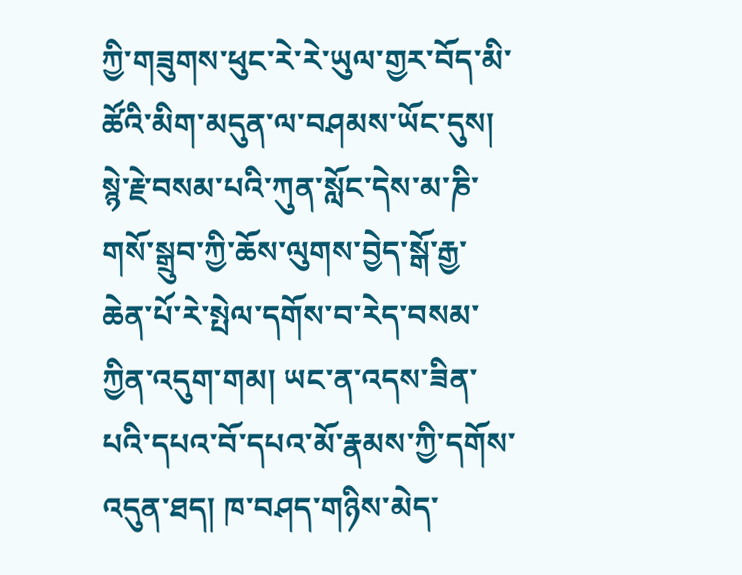ཀྱི་གཟུགས་ཕུང་རེ་རེ་ཡུལ་གྱར་བོད་མི་ཚོའི་མིག་མདུན་ལ་བཤམས་ཡོང་དུས། སྙེ་རྗེ་བསམ་པའི་ཀུན་སློང་དེས་མ་ཎི་གསོ་སྒྲུབ་ཀྱི་ཆོས་ལུགས་བྱེད་སྒོ་རྒྱ་ཆེན་པོ་རེ་སྤེལ་དགོས་བ་རེད་བསམ་ཀྱིན་འདུག་གམ། ཡང་ན་འདས་ཟིན་པའི་དཔའ་བོ་དཔའ་མོ་རྣམས་ཀྱི་དགོས་འདུན་ཐད། ཁ་བཤད་གཉིས་མེད་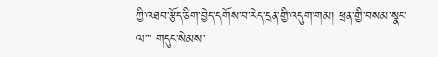ཀྱི་འཐབ་རྩོད་ཅིག་བྱེད་དགོས་བ་རེད་དྲན་གྱི་འདུག་གམ། ཕྲན་གྱི་བསམ་སྣང་ལ་་་ གདུང་སེམས་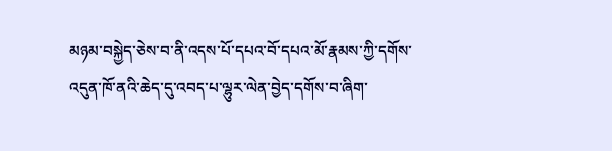མཉམ་བསྐྱེད་ཅེས་བ་ནི་འདས་པོ་དཔའ་བོ་དཔའ་མོ་རྣམས་ཀྱི་དགོས་འདུན་ཁོ་ནའི་ཆེད་དུ་འབད་པ་ལྷུར་ལེན་བྱེད་དགོས་བ་ཞིག་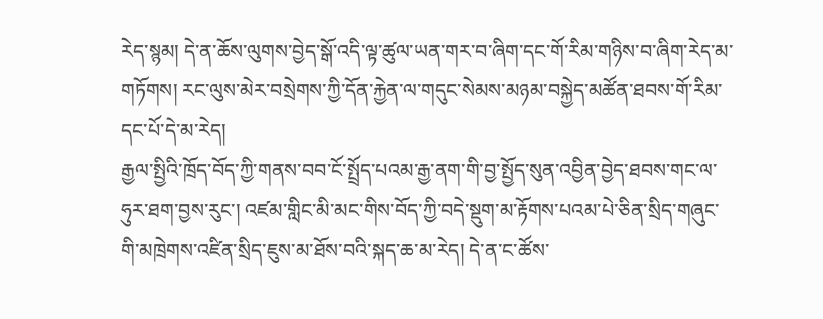རེད་སྙམ། དེ་ན་ཆོས་ལུགས་བྱེད་སྒོ་འདི་ལྟ་ཚུལ་ཡན་གར་བ་ཞིག་དང་གོ་རིམ་གཉིས་བ་ཞིག་རེད་མ་གཏོགས། རང་ལུས་མེར་བསྲེགས་ཀྱི་དོན་རྐྱེན་ལ་གདུང་སེམས་མཉམ་བསྐྱེད་མཚོན་ཐབས་གོ་རིམ་དང་པོ་དེ་མ་རེད།
རྒྱལ་སྤྱིའི་ཁྲོད་བོད་ཀྱི་གནས་བབ་ངོ་སྤྲོད་པའམ་རྒྱ་ནག་གི་བྱ་སྤྱོད་སུན་འབྱིན་བྱེད་ཐབས་གང་ལ་ཧུར་ཐག་བྱས་རུང་། འཛམ་གླིང་མི་མང་གིས་བོད་ཀྱི་བདེ་སྡུག་མ་རྟོགས་པའམ་པེ་ཅིན་སྲིད་གཞུང་གི་མཁྲེགས་འཛིན་སྲིད་ཇུས་མ་ཐོས་བའི་སྐད་ཆ་མ་རེད། དེ་ན་ང་ཚོས་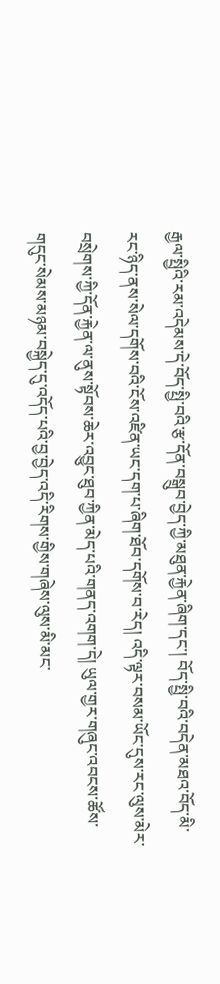རྒྱལ་སྤྱིའི་རམ་འདེམས་དེ་བོད་སྤྱི་བའི་རྩ་དོན་བསྒྲུབ་བྱེད་ཀྱི་མཐུན་རྐྱེན་ཞིག་དང་། བོད་སྤྱི་བའི་བདེན་མཐའ་བོད་མི་རང་ཉིད་ནས་སེལ་དགོས་བའི་ངོས་འཛིན་ཡང་དག་པ་ཞིག་ཐོབ་དགོས་བ་རེད། འདི་ལྟར་བསམ་ཡོང་དུས་རང་ལུས་མེར་བསྲེགས་ཀྱི་དོན་རྐྱེན་ལ་ནུས་སྟོབས་ཆེར་འབྱུང་ཐུབ་ཀྱིན་མེད་པའི་གནད་འགག་དེ། ཡུལ་གྱར་གཞུང་འབངས་ཚོས་གདུང་སེམས་མཉམ་བསྐྱེད་དུ་འདོད་པའི་བྱ་བྱེད་འདི་རིགས་གྱིས་གཞེས་ལུས་མི་མང་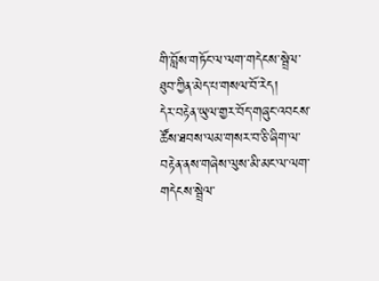གི་བློས་གཏོང་ལ་ལག་གདེངས་སྦྲེལ་ཐུབ་ཀྱིན་མེད་པ་གསལ་བོ་རེད།
དེར་བརྟེན་ཡུལ་གྱར་བོད་གཞུང་འབངས་ཚོས་ཐབས་ལམ་གསར་བ་ཅི་ཞིག་ལ་བརྟེན་ནས་གཞེས་ལུས་མི་མང་ལ་ལག་གདེངས་སྦྲེལ་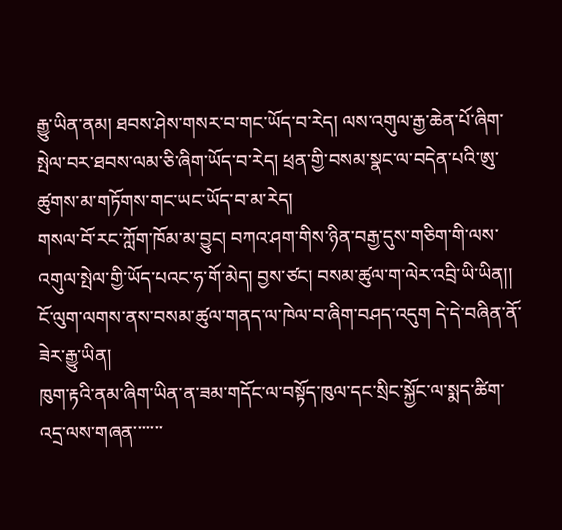རྒྱུ་ཡིན་ནམ། ཐབས་ཤེས་གསར་བ་གང་ཡོད་བ་རེད། ལས་འགུལ་རྒྱ་ཆེན་པོ་ཞིག་སྤེལ་བར་ཐབས་ལམ་ཅི་ཞིག་ཡོད་བ་རེད། ཕྲན་གྱི་བསམ་སྣང་ལ་བདེན་པའི་ཨུ་ཚུགས་མ་གཏོགས་གང་ཡང་ཡོད་བ་མ་རེད།
གསལ་བོ་རང་ཀློག་ཁོམ་མ་བྱུང། བཀའ་ཤག་གིས་ཉིན་བརྒྱ་དུས་གཅིག་གི་ལས་འགུལ་སྤེལ་གྱི་ཡོད་པའང་ཧ་གོ་མེད། བྱས་ཙང། བསམ་ཚུལ་ག་ལེར་འབྲི་ཡི་ཡིན།།
ངོ་ལུག་ལགས་ནས་བསམ་ཚུལ་གནད་ལ་ཁེལ་བ་ཞིག་བཤད་འདུག དེ་དེ་བཞིན་ནོ་ཟེར་རྒྱུ་ཡིན།
ཁུག་རྟའི་ནམ་ཞིག་ཡིན་ན་ཟམ་གདོང་ལ་བསྟོད་ཁུལ་དང་སྲིང་སྐྱོང་ལ་སྨད་ཚིག་འདྲ་ལས་གཞན་་་་་་་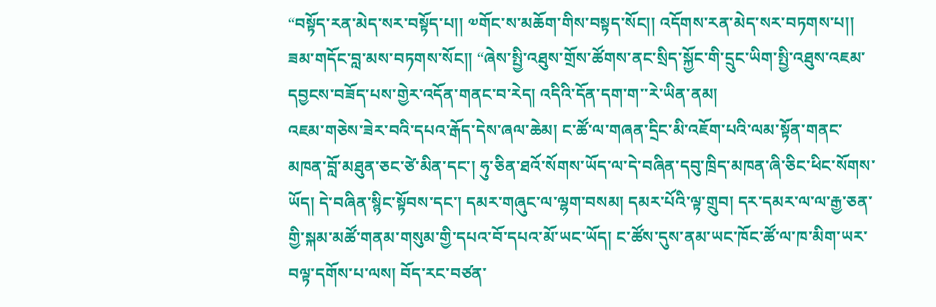“བསྟོད་རན་མེད་སར་བསྟོད་པ།། ༧གོང་ས་མཆོག་གིས་བསྟད་སོང།། འདོགས་རན་མེད་སར་བཏགས་པ།། ཟམ་གདོང་བླ་མས་བཏགས་སོང།། “ཞེས་སྤྱི་འཐུས་གྲོས་ཚོགས་ནང་སྲིད་སྐྱོང་གི་དྲུང་ཡིག་སྤྱི་འཐུས་འཇམ་དབྱངས་བཟོད་པས་གྱེར་འདོན་གནང་བ་རེད། འདིའི་དོན་དག་ག་་རེ་ཡིན་ནམ།
འཇམ་གཅེས་ཟེར་བའི་དཔའ་རྒོད་དེས་ཞལ་ཆེམ། ང་ཚོ་ལ་གཞན་དྲིང་མི་འཇོག་པའི་ལམ་སྟོན་གནང་མཁན་བློ་མཐུན་ཅང་ཙེ་མིན་དང་། ཧུ་ཅིན་ཐའོ་སོགས་ཡོད་ལ་དེ་བཞིན་དབུ་ཁྲིད་མཁན་ཞི་ཅིང་ཕིང་སོགས་ཡོད། དེ་བཞིན་སྙིང་སྟོབས་དང་། དམར་གཞུང་ལ་ལྷག་བསམ། དམར་པོའི་ལྟ་གྲུབ། དར་དམར་ལ་ལ་རྒྱ་ཅན་གྱི་སྐམ་མཚོ་གནམ་གསུམ་གྱི་དཔའ་བོ་དཔའ་མོ་ཡང་ཡོད། ང་ཚོས་དུས་ནམ་ཡང་ཁོང་ཚོ་ལ་ཁ་མིག་ཡར་བལྟ་དགོས་པ་ལས། བོད་རང་བཙན་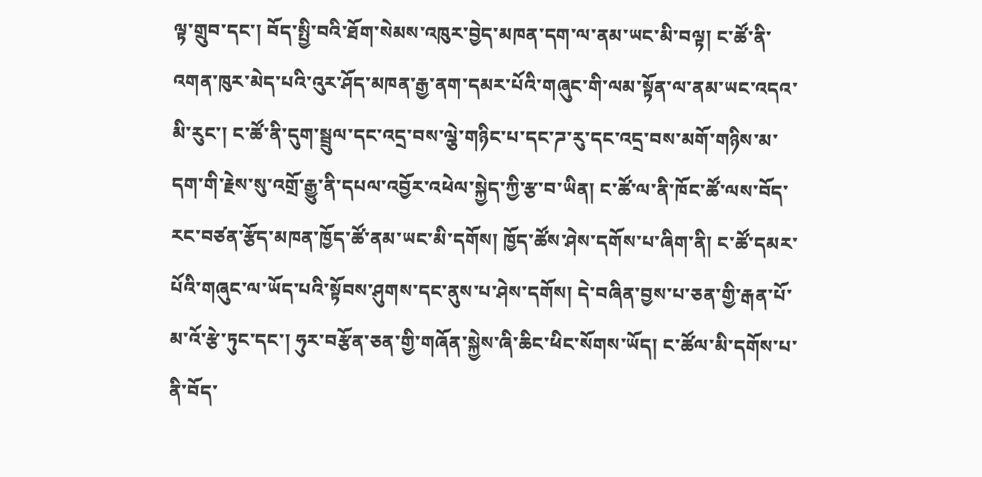ལྟ་གྲུབ་དང་། བོད་སྤྱི་བའི་ཐོག་སེམས་འཁུར་བྱེད་མཁན་དག་ལ་ནམ་ཡང་མི་བལྟ། ང་ཚོ་ནི་འགན་ཁུར་མེད་པའི་འུར་ཤོད་མཁན་རྒྱ་ནག་དམར་པོའི་གཞུང་གི་ལམ་སྟོན་ལ་ནམ་ཡང་འདའ་མི་རུང་། ང་ཚོ་ནི་དུག་སྦྲུལ་དང་འདྲ་བས་ལྕེ་གཉིང་པ་དང་ཌ་རུ་དང་འདྲ་བས་མགོ་གཉིས་མ་དག་གི་རྗེས་སུ་འགྲོ་རྒྱུ་ནི་དཔལ་འབྱོར་འཕེལ་སྐྱེད་ཀྱི་རྩ་བ་ཡིན། ང་ཚོ་ལ་ནི་ཁོང་ཚོ་ལས་བོད་རང་བཙན་རྩོད་མཁན་ཁྱོད་ཚོ་ནམ་ཡང་མི་དགོས། ཁྱོད་ཚོས་ཤེས་དགོས་པ་ཞིག་ནི། ང་ཚོ་དམར་པོའི་གཞུང་ལ་ཡོད་པའི་སྟོབས་ཤུགས་དང་ནུས་པ་ཤེས་དགོས། དེ་བཞིན་བྱས་པ་ཅན་གྱི་རྒན་པོ་མ་འོ་རྩེ་ཏུང་དང་། ཧུར་བརྩོན་ཅན་གྱི་གཞོན་སྐྱེས་ཞི་ཆིང་ཕིང་སོགས་ཡོད། ང་ཚོལ་མི་དགོས་པ་ནི་བོད་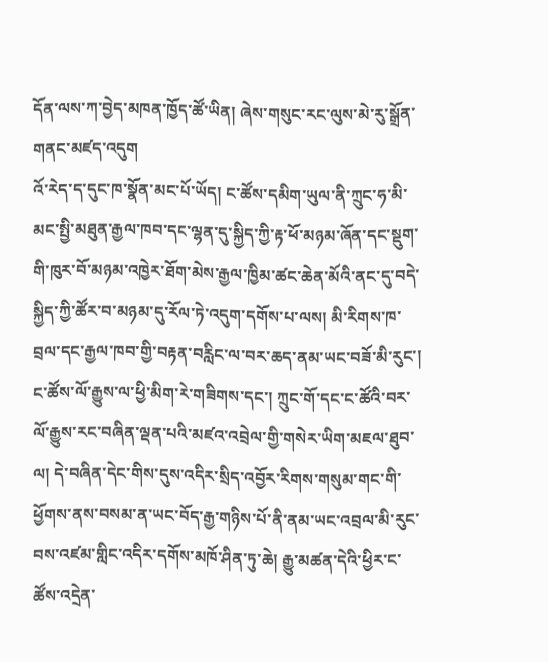དོན་ལས་ཀ་བྱེད་མཁན་ཁྱོད་ཚོ་ཡིན། ཞེས་གསུང་རང་ལུས་མེ་རུ་སྒྲོན་གནང་མཛད་འདུག
འོ་རེད་ད་དུང་ཁ་སྣོན་མང་པོ་ཡོད། ང་ཚོས་དམིག་ཡུལ་ནི་ཀྲུང་ཧ་མི་མང་སྤྱི་མཐུན་རྒྱལ་ཁབ་དང་ལྷན་དུ་སྐྱིད་ཀྱི་རྟ་ཕོ་མཉམ་ཞོན་དང་སྡུག་གི་ཁུར་བོ་མཉམ་འཁྱེར་ཐོག་མེས་རྒྱལ་ཁྱིམ་ཚང་ཆེན་མོའི་ནང་དུ་བདེ་སྐྱིད་ཀྱི་ཚོར་བ་མཉམ་དུ་རོལ་ཏེ་འདུག་དགོས་པ་ལས། མི་རིགས་ཁ་བྲལ་དང་རྒྱལ་ཁབ་གྱི་བརྟན་བརླིང་ལ་བར་ཆད་ནམ་ཡང་བཟོ་མི་རུང་། ང་ཚོས་ལོ་རྒྱུས་ལ་ཕྱི་མིག་རེ་གཟིགས་དང་། ཀྲུང་གོ་དང་ང་ཚོའི་བར་ལོ་རྒྱུས་རང་བཞིན་ལྡན་པའི་མཛའ་འབྲེལ་གྱི་གསེར་ཡིག་མཇལ་ཐུབ་ལ། དེ་བཞིན་དེང་གིས་དུས་འདིར་སྲིད་འབྱོར་རིགས་གསུམ་གང་གི་ཕྱོགས་ནས་བསམ་ན་ཡང་བོད་རྒྱ་གཉིས་པོ་ནི་ནམ་ཡང་འབྲལ་མི་རུང་བས་འཛམ་གླིང་འདིར་དགོས་མཁོ་ཤིན་ཏུ་ཆེ། རྒྱུ་མཚན་དེའི་ཕྱིར་ང་ཚོས་འདྲེན་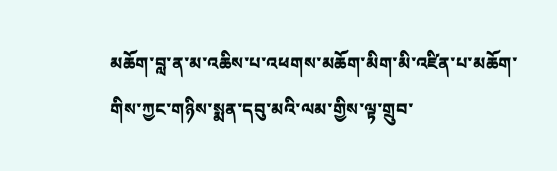མཆོག་བླ་ན་མ་འཆིས་པ་འཕགས་མཆོག་མིག་མི་འཛིན་པ་མཆོག་གིས་ཀྱང་གཉིས་སྨན་དབུ་མའི་ལམ་གྱིས་ལྟ་གྲུབ་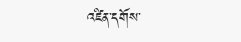འཛིན་དགོས་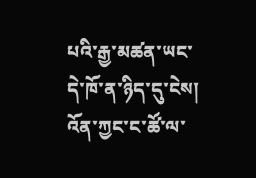པའི་རྒྱ་མཚན་ཡང་དེ་ཁོ་ན་ཉིད་དུ་ངེས། འོན་ཀྱང་ང་ཚོ་ལ་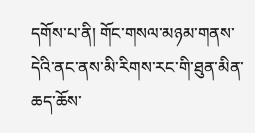དགོས་པ་ནི། གོང་གསལ་མཉམ་གནས་དེའི་ནང་ནས་མི་རིགས་རང་གི་ཐུན་མིན་ཆད་ཆོས་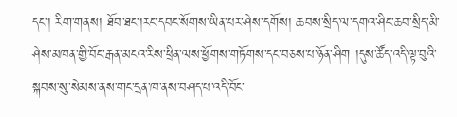དང་། རིག་གནས། ཐོབ་ཐང་།རང་དབང་སོགས་ཡིན་པར་ཤེས་དགོས། ཆབས་སྲིད་ལ་དགའ་ཤིང་ཆབ་སྲིད་མི་ཤེས་མཁན་གྱི་བོང་རྒན་མངའ་རིས་ཕྲིན་ལས་ཕྱོགས་གཏོགས་དང་བཅས་པ་ཉོན་ཤིག །དུས་ཚོད་འདི་ལྟ་བུའི་སྐབས་སུ་སེམས་ནས་གང་དྲན་ཁ་ནས་བཤད་པ་འདི་བོང་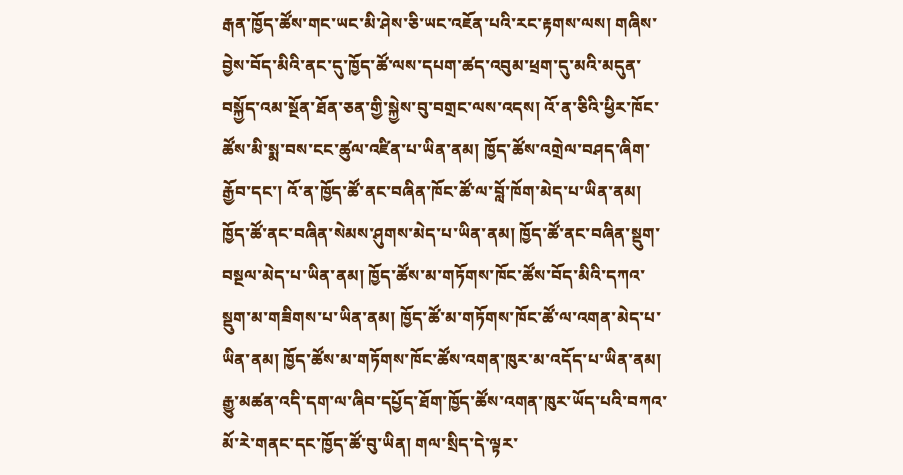རྒན་ཁྱོད་ཚོས་གང་ཡང་མི་ཤེས་ཅི་ཡང་འཇོན་པའི་རང་རྟགས་ལས། གཞིས་བྱེས་བོད་མིའི་ནང་དུ་ཁྱོད་ཚོ་ལས་དཔག་ཚད་འབུམ་ཕྲག་དུ་མའི་མདུན་བསྐྱོད་འམ་སྔོན་ཐོན་ཅན་གྱི་སྐྱེས་བུ་བགྲང་ལས་འདས། འོ་ན་ཅིའི་ཕྱིར་ཁོང་ཚོས་མི་སྨ་བས་ངང་ཚུལ་འཛིན་པ་ཡིན་ནམ། ཁྱོད་ཚོས་འགྲེལ་བཤད་ཞིག་རྒྱོབ་དང་། འོ་ན་ཁྱོད་ཚོ་ནང་བཞིན་ཁོང་ཚོ་ལ་བློ་ཁོག་མེད་པ་ཡིན་ནམ། ཁྱོད་ཚོ་ནང་བཞིན་སེམས་ཤུགས་མེད་པ་ཡིན་ནམ། ཁྱོད་ཚོ་ནང་བཞིན་སྡུག་བསྔལ་མེད་པ་ཡིན་ནམ། ཁྱོད་ཚོས་མ་གཏོགས་ཁོང་ཚོས་བོད་མིའི་དཀའ་སྡུག་མ་གཟིགས་པ་ཡིན་ནམ། ཁྱོད་ཚོ་མ་གཏོགས་ཁོང་ཚོ་ལ་འགན་མེད་པ་ཡིན་ནམ། ཁྱོད་ཚོས་མ་གཏོགས་ཁོང་ཚོས་འགན་ཁུར་མ་འདོད་པ་ཡིན་ནམ། རྒྱུ་མཚན་འདི་དག་ལ་ཞིབ་དཔྱོད་ཐོག་ཁྱོད་ཚོས་འགན་ཁུར་ཡོད་པའི་བཀའ་མོ་རེ་གནང་དང་ཁྱོད་ཚོ་བུ་ཡིན། གལ་སྲིད་དེ་ལྟར་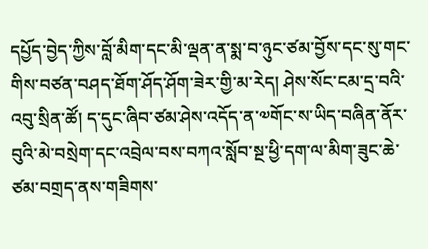དཔྱོད་བྱེད་ཀྱིས་བློ་མིག་དང་མི་ལྡན་ན་སྨ་བ་ཉུང་ཙམ་བྱོས་དང་སུ་གང་གིས་བཙན་བཤད་ཐོག་ཤོད་ཤོག་ཟེར་གྱི་མ་རེད། ཤེས་སོང་ངམ་དྲ་བའི་འབུ་སྲིན་ཚོ། ད་དུང་ཞིབ་ཙམ་ཤེས་འདོད་ན་༧གོང་ས་ཡིད་བཞིན་ནོར་བུའི་མེ་བསྲེག་དང་འབྲེལ་བས་བཀའ་སློབ་སྔ་ཕྱི་དག་ལ་མིག་ཟུང་ཆེ་ཙམ་བགྲད་ནས་གཟིགས་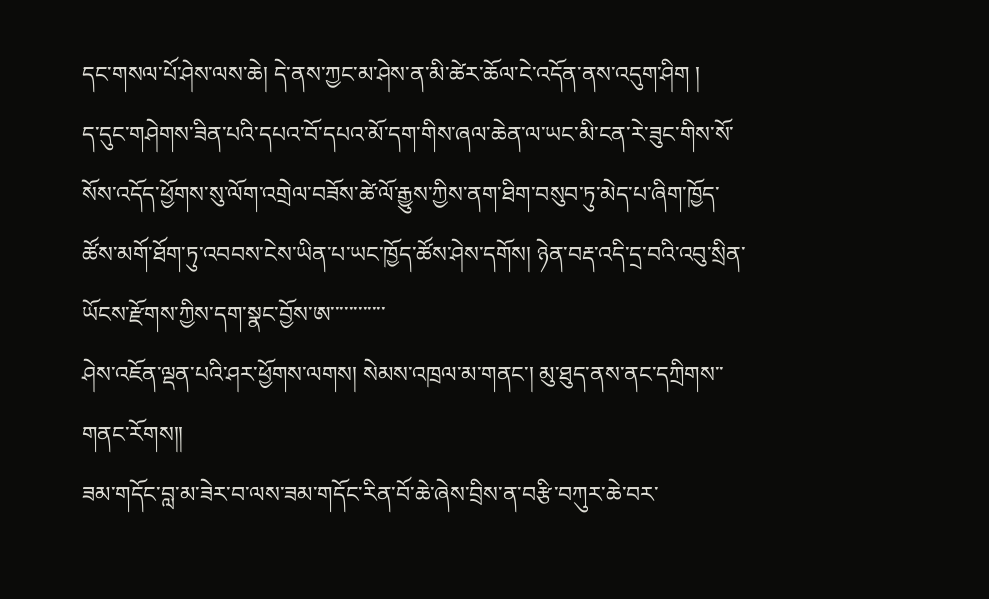དང་གསལ་པོ་ཤེས་ལས་ཆེ། དེ་ནས་ཀྱང་མ་ཤེས་ན་མི་ཚེར་ཆོལ་ངེ་འདོན་ནས་འདུག་ཤིག །
ད་དུང་གཤེགས་ཟིན་པའི་དཔའ་བོ་དཔའ་མོ་དག་གིས་ཞལ་ཆེན་ལ་ཡང་མི་ངན་རེ་ཟུང་གིས་སོ་སོས་འདོད་ཕྱོགས་སུ་ལོག་འགྲེལ་བཟོས་ཚེ་ལོ་རྒྱུས་ཀྱིས་ནག་ཐིག་བསུབ་ཏུ་མེད་པ་ཞིག་ཁྱོད་ཚོས་མགོ་ཐོག་ཏུ་འབབས་ངེས་ཡིན་པ་ཡང་ཁྱོད་ཚོས་ཤེས་དགོས། ཉེན་བརྡ་འདི་དྲ་བའི་འབུ་སྲིན་ཡོངས་རྫོགས་ཀྱིས་དག་སྣང་བྱོས་ཨ་་་་་་་་་་་་
ཤེས་འཇོན་ལྡན་པའི་ཤར་ཕྱོགས་ལགས། སེམས་འཁྲལ་མ་གནང་། མུ་ཐུད་ནས་ནང་དཀྲིགས་་གནང་རོགས།།
ཟམ་གདོང་བླ་མ་ཟེར་བ་ལས་ཟམ་གདོང་རིན་བོ་ཆེ་ཞེས་བྲིས་ན་བརྩི་བཀུར་ཆེ་བར་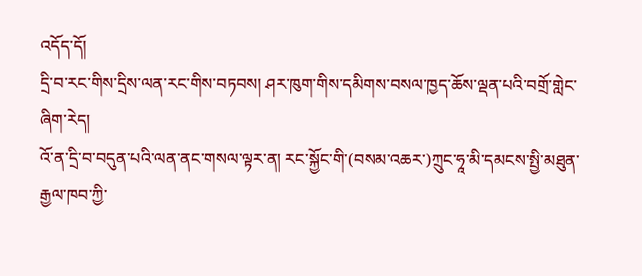འདོད་དོ།
དྲི་བ་རང་གིས་དྲིས་ལན་རང་གིས་བཏབས། ཤར་ཁུག་གིས་དམིགས་བསལ་ཁྱད་ཆོས་ལྡན་པའི་བགྲོ་གླེང་ཞིག་རེད།
འོ་ན་དྲི་བ་བདུན་པའི་ལན་ནང་གསལ་ལྟར་ན། རང་སྐྱོང་གི་(བསམ་འཆར་)ཀྲུང་ཧཱ་མི་དམངས་སྤྱི་མཐུན་རྒྱལ་ཁབ་ཀྱི་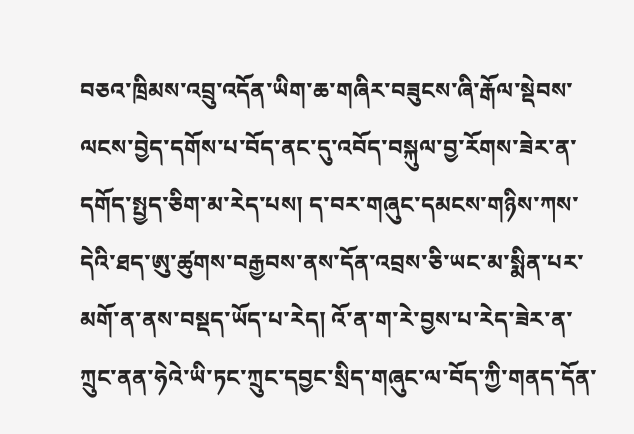བཅའ་ཁྲིམས་འབྲུ་འདོན་ཡིག་ཆ་གཞིར་བཟུངས་ཞི་རྒོལ་སྡེབས་ལངས་བྱེད་དགོས་པ་བོད་ནང་དུ་འབོད་བསྐུལ་བྱ་རོགས་ཟེར་ན་དགོད་སྤྱད་ཅིག་མ་རེད་པས། ད་བར་གཞུང་དམངས་གཉིས་ཀས་དེའི་ཐད་ཨུ་ཚུགས་བརྒྱབས་ནས་དོན་འབྲས་ཅི་ཡང་མ་སྨིན་པར་མགོ་ན་ནས་བསྡད་ཡོད་པ་རེད། འོ་ན་ག་རེ་བྱས་པ་རེད་ཟེར་ན་ཀྲུང་ནན་ཧེའེ་ཡི་ཏང་ཀྲུང་དབྱང་སྲིད་གཞུང་ལ་བོད་ཀྱི་གནད་དོན་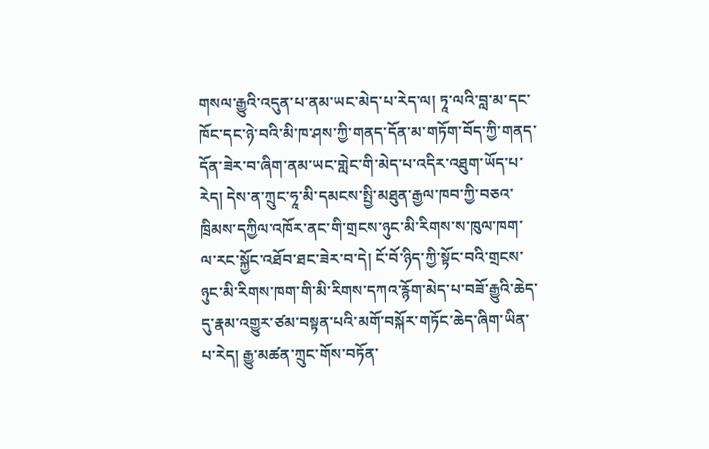གསལ་རྒྱུའི་འདུན་པ་ནམ་ཡང་མེད་པ་རེད་ལ། ཏཱ་ལའི་བླ་མ་དང་ཁོང་དང་ཉེ་བའི་མི་ཁ་ཤས་ཀྱི་གནད་དོན་མ་གཏོག་བོད་ཀྱི་གནད་དོན་ཟེར་བ་ཞིག་ནམ་ཡང་གླེང་གི་མེད་པ་འདིར་འཐུག་ཡོད་པ་རེད། དེས་ན་ཀྲུང་ཧཱ་མི་དམངས་སྤྱི་མཐུན་རྒྱལ་ཁབ་ཀྱི་བཅའ་ཁྲིམས་དཀྱིལ་འཁོར་ནང་གི་གྲངས་ཉུང་མི་རིགས་ས་ཁུལ་ཁག་ལ་རང་སྐྱོང་འཐོབ་ཐང་ཟེར་བ་དེ། ངོ་བོ་ཉིད་ཀྱི་སྟོང་བའི་གྲངས་ཉུང་མི་རིགས་ཁག་གི་མི་རིགས་དཀའ་རྙོག་མེད་པ་བཟོ་རྒྱུའི་ཆེད་དུ་རྣམ་འགྱུར་ཙམ་བསྟན་པའི་མགོ་བསྐོར་གཏོང་ཆེད་ཞིག་ཡིན་པ་རེད། རྒྱུ་མཚན་ཀྲུང་གོས་བཏོན་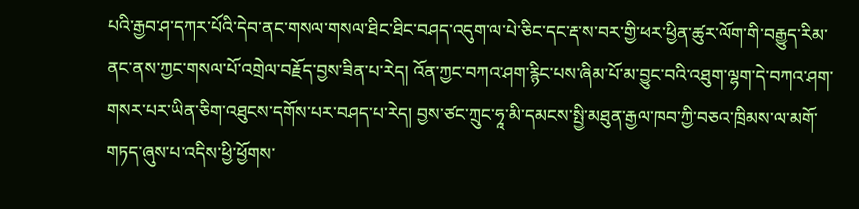པའི་རྒྱབ་ཤ་དཀར་པོའི་དེབ་ནང་གསལ་གསལ་ཐིང་ཐིང་བཤད་འདུག་ལ་པེ་ཅིང་དང་རྡ་ས་བར་གྱི་ཕར་ཕྱིན་ཚུར་ལོག་གི་བརྒྱུད་རིམ་ནང་ནས་ཀྱང་གསལ་པོ་འགྲེལ་བརྗོད་བྱས་ཟིན་པ་རེད། འོན་ཀྱང་བཀའ་ཤག་རྙིང་པས་ཞིམ་པོ་མ་བྱུང་བའི་འཐུག་ལྷག་དེ་བཀའ་ཤག་གསར་པར་ཡིན་ཅིག་འཐུངས་དགོས་པར་བཤད་པ་རེད། བྱས་ཙང་ཀྲུང་ཧཱ་མི་དམངས་སྤྱི་མཐུན་རྒྱལ་ཁབ་ཀྱི་བཅའ་ཁྲིམས་ལ་མགོ་གཏད་ཞུས་པ་འདིས་ཕྱི་ཕྱོགས་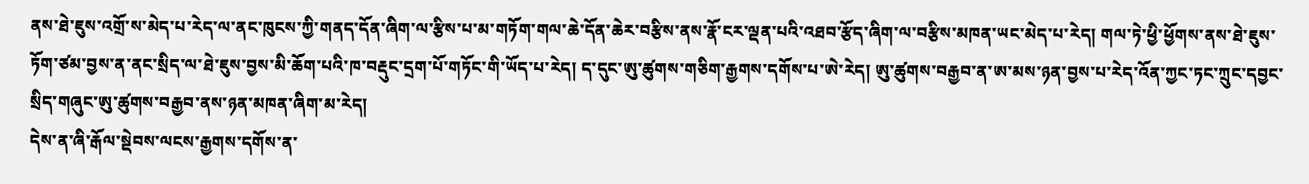ནས་ཐེ་ཇུས་འགྲོ་ས་མེད་པ་རེད་ལ་ནང་ཁུངས་ཀྱི་གནད་དོན་ཞིག་ལ་རྩིས་པ་མ་གཏོག་གལ་ཆེ་དོན་ཆེར་བརྩིས་ནས་རྣོ་ངར་ལྡན་པའི་འཐབ་རྩོད་ཞིག་ལ་བརྩིས་མཁན་ཡང་མེད་པ་རེད། གལ་ཏེ་ཕྱི་ཕྱོགས་ནས་ཐེ་ཇུས་ཏོག་ཙམ་བྱས་ན་ནང་སྲིད་ལ་ཐེ་ཇུས་བྱས་མི་ཆོག་པའི་ཁ་བརྡུང་དྲག་པོ་གཏོང་གི་ཡོད་པ་རེད། ད་དུང་ཨུ་ཚུགས་གཅིག་རྒྱགས་དགོས་པ་ཨེ་རེད། ཨུ་ཚུགས་བརྒྱབ་ན་ཨ་མས་ཉན་བྱས་པ་རེད་འོན་ཀྱང་ཏང་ཀྲུང་དབྱང་སྲིད་གཞུང་ཨུ་ཚུགས་བརྒྱབ་ནས་ཉན་མཁན་ཞིག་མ་རེད།
དེས་ན་ཞི་རྒོལ་སྡེབས་ལངས་རྒྱགས་དགོས་ན་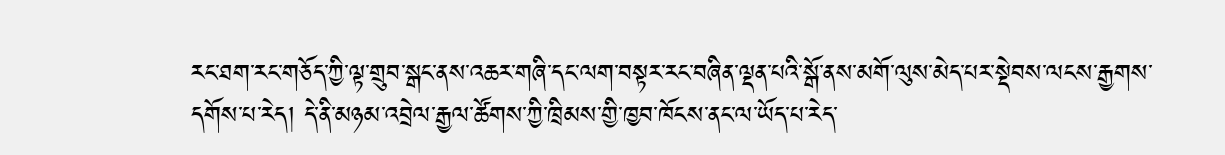རང་ཐག་རང་གཅོད་ཀྱི་ལྟ་གྲུབ་སྒང་ནས་འཆར་གཞི་དང་ལག་བསྟར་རང་བཞིན་ལྡན་པའི་སྒོ་ནས་མགོ་ལུས་མེད་པར་སྡེབས་ལངས་རྒྱགས་དགོས་པ་རེད། དེ་ནི་མཉམ་འབྲེལ་རྒྱལ་ཚོགས་ཀྱི་ཁྲིམས་གྱི་ཁྱབ་ཁོངས་ནང་ལ་ཡོད་པ་རེད་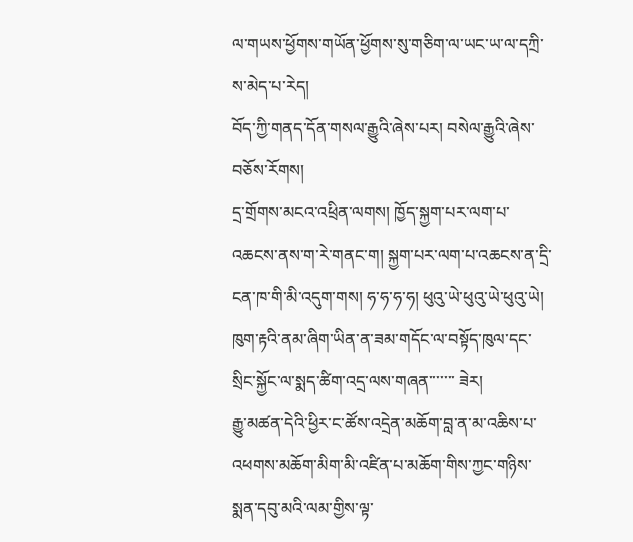ལ་གཡས་ཕྱོགས་གཡོན་ཕྱོགས་སུ་གཅིག་ལ་ཡང་ཡ་ལ་དཀྲི་ས་མེད་པ་རེད།
བོད་ཀྱི་གནད་དོན་གསལ་རྒྱུའི་ཞེས་པར། བསེལ་རྒྱུའི་ཞེས་བཅོས་རོགས།
དྲ་གྲོགས་མངའ་འཕྲིན་ལགས། ཁྱོད་སྐྱག་པར་ལག་པ་འཆངས་ནས་ག་རེ་གནང་ག། སྐྱག་པར་ལག་པ་འཆངས་ན་དྲི་ངན་ཁ་གི་མི་འདུག་གས། ཧ་ཧ་ཧ་ཧ། ཕུའུ་ཡེ་ཕུའུ་ཡེ་ཕུའུ་ཡེ།
ཁུག་རྟའི་ནམ་ཞིག་ཡིན་ན་ཟམ་གདོང་ལ་བསྟོད་ཁུལ་དང་སྲིང་སྐྱོང་ལ་སྨད་ཚིག་འདྲ་ལས་གཞན་་་་་་་ ཟེར།
རྒྱུ་མཚན་དེའི་ཕྱིར་ང་ཚོས་འདྲེན་མཆོག་བླ་ན་མ་འཆིས་པ་འཕགས་མཆོག་མིག་མི་འཛིན་པ་མཆོག་གིས་ཀྱང་གཉིས་སྨན་དབུ་མའི་ལམ་གྱིས་ལྟ་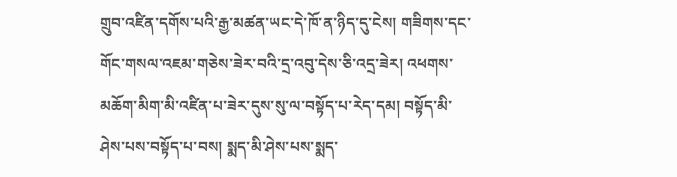གྲུབ་འཛིན་དགོས་པའི་རྒྱ་མཚན་ཡང་དེ་ཁོ་ན་ཉིད་དུ་ངེས། གཟིགས་དང་གོང་གསལ་འཇམ་གཅེས་ཟེར་བའི་དྲ་འབུ་དེས་ཅི་འདྲ་ཟེར། འཕགས་མཆོག་མིག་མི་འཛིན་པ་ཟེར་དུས་སུ་ལ་བསྟོད་པ་རེད་དམ། བསྟོད་མི་ཤེས་པས་བསྟོད་པ་བས། སྨད་མི་ཤེས་པས་སྨད་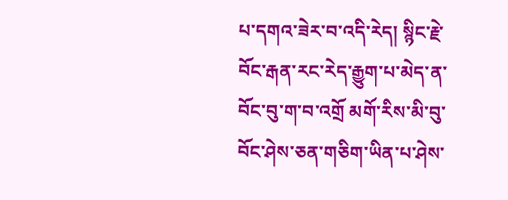པ་དགའ་ཟེར་བ་འདི་རེད། སྙིང་རྗེ་བོང་རྒན་རང་རེད་རྒྱུག་པ་མེད་ན་བོང་བུ་ག་བ་འགྲོ མགོ་རིས་མི་བུ་བོང་ཤེས་ཅན་གཅིག་ཡིན་པ་ཤེས་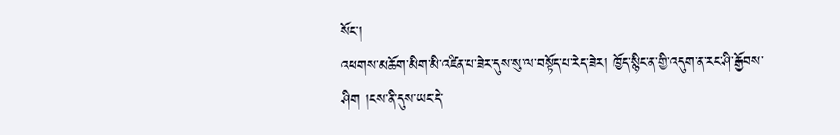སོང་།
འཕགས་མཆོག་མིག་མི་འཛིན་པ་ཟེར་དུས་སུ་ལ་བསྟོད་པ་རེད་ཟེར། ཁྱོད་སྙིང་ན་གྱི་འདུག་ན་རང་ཤི་རྒྱོབས་ཤིག །ངས་ནི་དུས་ཡང་དེ་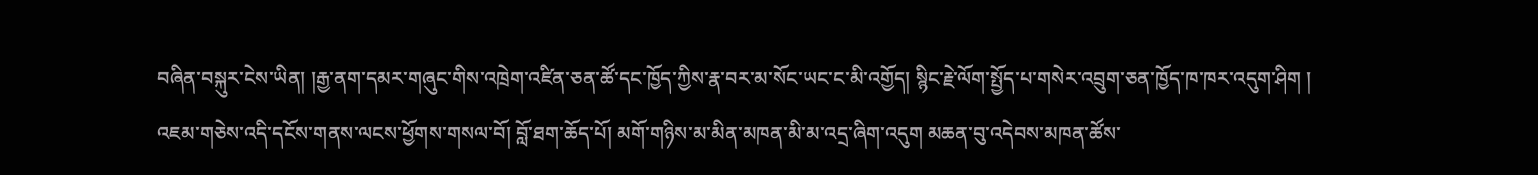བཞིན་བསྐུར་ངེས་ཡིན། །རྒྱ་ནག་དམར་གཞུང་གིས་འཁྲེག་འཛིན་ཅན་ཚོ་དང་ཁྱོད་ཀྱིས་རྣ་བར་མ་སོང་ཡང་ང་མི་འགྱོད། སྙིང་རྗེ་ལོག་སྤྱོད་པ་གསེར་འབྲུག་ཅན་ཁྱོད་ཁ་ཁར་འདུག་ཤིག །
འཇམ་གཅེས་འདི་དངོས་གནས་ལངས་ཕྱོགས་གསལ་བོ། བློ་ཐག་ཆོད་པོ། མགོ་གཉིས་མ་མིན་མཁན་མི་མ་འདྲ་ཞིག་འདུག མཆན་བུ་འདེབས་མཁན་ཚོས་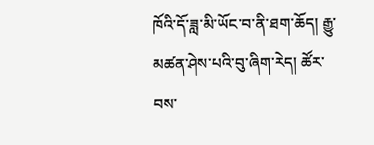ཁོའི་དོ་ཟླ་མི་ཡོང་བ་ནི་ཐག་ཆོད། རྒྱུ་མཚན་ཤེས་པའི་བུ་ཞིག་རེད། ཚོར་བས་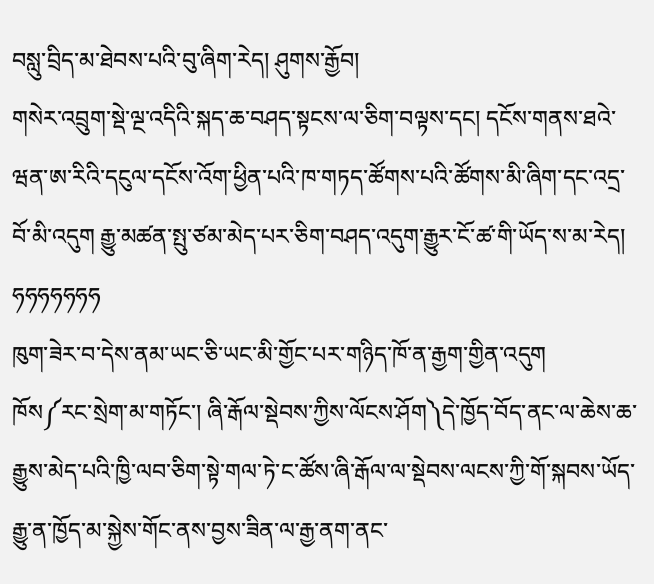བསླུ་བྲིད་མ་ཐེབས་པའི་བུ་ཞིག་རེད། ཤུགས་རྒྱོབ།
གསེར་འབྲུག་སྡེ་ལྔ་འདིའི་སྐད་ཆ་བཤད་སྟངས་ལ་ཅིག་བལྟས་དང། དངོས་གནས་ཐའེ་ཝན་ཨ་རིའི་དངུལ་དངོས་འོག་ཕྱིན་པའི་ཁ་གཏད་ཚོགས་པའི་ཚོགས་མི་ཞིག་དང་འདྲ་བོ་མི་འདུག རྒྱུ་མཚན་སྤུ་ཙམ་མེད་པར་ཅིག་བཤད་འདུག་རྒྱུར་ངོ་ཚ་གི་ཡོད་ས་མ་རེད། ཧཧཧཧཧཧཧ
ཁུག་ཟེར་བ་དེས་ནམ་ཡང་ཅི་ཡང་མི་གྱོང་པར་གཉིད་ཁོ་ན་རྒྱག་གྱིན་འདུག
ཁོས༼རང་སྲེག་མ་གཏོང་། ཞི་རྒོལ་སྡེབས་ཀྱིས་ལོངས་ཤོག༽དེ་ཁྱོད་བོད་ནང་ལ་ཆེས་ཆ་རྒྱུས་མེད་པའི་ཁྱི་ལབ་ཅིག་སྟེ་གལ་ཏེ་ང་ཚོས་ཞི་རྒོལ་ལ་སྡེབས་ལངས་ཀྱི་གོ་སྐབས་ཡོད་རྒྱུ་ན་ཁྱོད་མ་སྐྱེས་གོང་ནས་བྱས་ཟིན་ལ་རྒྱ་ནག་ནང་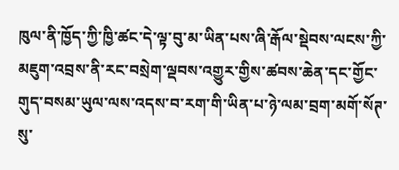ཁུལ་ནི་ཁྱོད་ཀྱི་ཁྱི་ཚང་དེ་ལྟ་བུ་མ་ཡིན་པས་ཞི་རྒོལ་སྡེབས་ལངས་ཀྱི་མཇུག་འབྲས་ནི་རང་བསྲེག་ལྡབས་འགྱུར་གྱིས་ཚབས་ཆེན་དང་གྱོང་གུད་བསམ་ཡུལ་ལས་འདས་བ་རག་གི་ཡིན་པ་ཉེ་ལམ་བྲག་མགོ་སོཊ་སུ་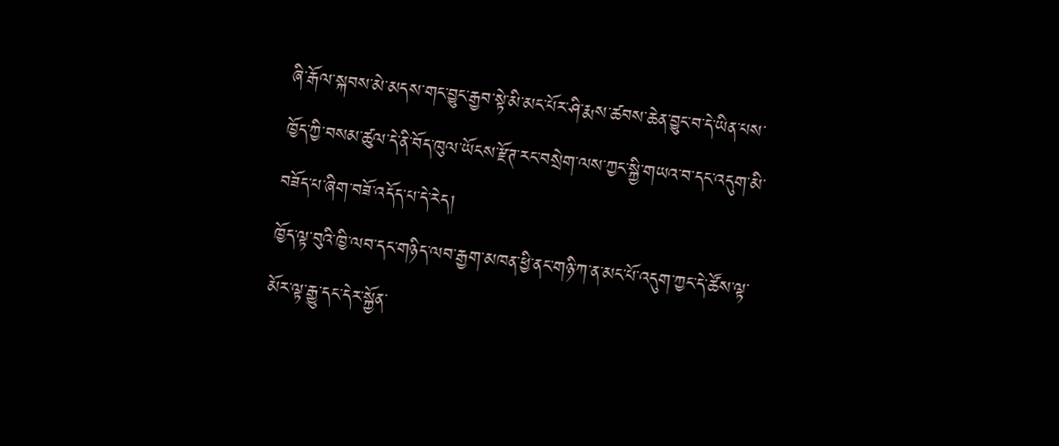ཞི་རྒོལ་སྐབས་མེ་མདས་གང་བྱུང་རྒྱབ་སྟེ་མི་མང་པོར་ཤི་རྨས་ཚབས་ཆེན་བྱུང་བ་དེ་ཡིན་པས་ཁྱོད་ཀྱི་བསམ་ཚུལ་དེ་ནི་བོད་ཁུལ་ཡོངས་རྫོཊ་རང་བསྲེག་ལས་ཀྱང་སྐྱི་གཡའ་བ་དང་འདུག་མི་བཟོད་པ་ཞིག་བཟོ་འདོད་པ་དེ་རེད།
ཁྱོད་ལྟ་བུའི་ཁྱི་ལབ་དང་གཉིད་ལབ་རྒྱག་མཁན་ཕྱི་ནང་གཉི་ཀ་ན་མང་པོ་འདུག་ཀྱང་དེ་ཚོས་ལྟ་མོར་ལྟ་རྒྱུ་དང་དེར་སྐྱོན་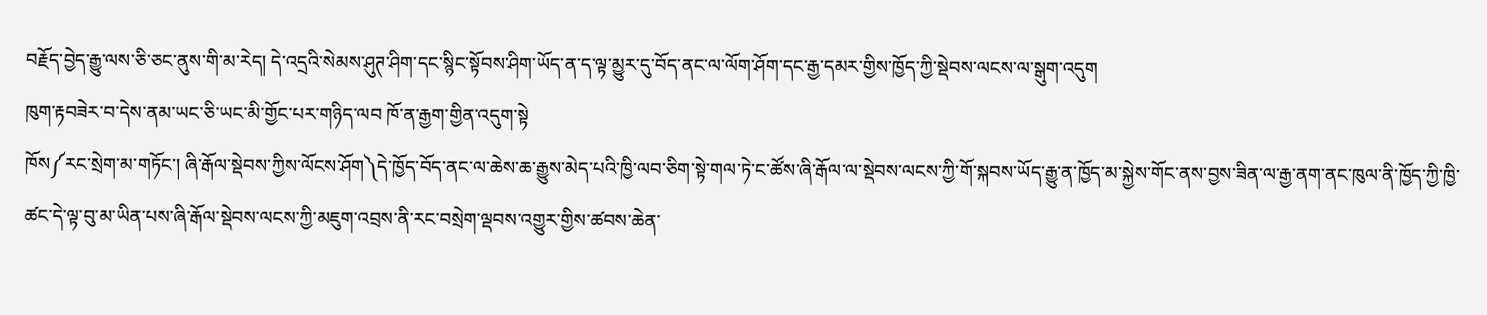བརྗོད་བྱེད་རྒྱུ་ལས་ཅི་ཅང་ནུས་གི་མ་རེད། དེ་འདྲའི་སེམས་ཤུཊ་ཤིག་དང་སྙིང་སྟོབས་ཤིག་ཡོད་ན་ད་ལྟ་མྱུར་དུ་བོད་ནང་ལ་ལོག་ཤོག་དང་རྒྱ་དམར་གྱིས་ཁྱོད་ཀྱི་སྡེབས་ལངས་ལ་སྒུག་འདུག
ཁུག་རྟབཟེར་བ་དེས་ནམ་ཡང་ཅི་ཡང་མི་གྱོང་པར་གཉིད་ལབ ཁོ་ན་རྒྱག་གྱིན་འདུག་སྟེ
ཁོས༼རང་སྲེག་མ་གཏོང་། ཞི་རྒོལ་སྡེབས་ཀྱིས་ལོངས་ཤོག༽དེ་ཁྱོད་བོད་ནང་ལ་ཆེས་ཆ་རྒྱུས་མེད་པའི་ཁྱི་ལབ་ཅིག་སྟེ་གལ་ཏེ་ང་ཚོས་ཞི་རྒོལ་ལ་སྡེབས་ལངས་ཀྱི་གོ་སྐབས་ཡོད་རྒྱུ་ན་ཁྱོད་མ་སྐྱེས་གོང་ནས་བྱས་ཟིན་ལ་རྒྱ་ནག་ནང་ཁུལ་ནི་ཁྱོད་ཀྱི་ཁྱི་ཚང་དེ་ལྟ་བུ་མ་ཡིན་པས་ཞི་རྒོལ་སྡེབས་ལངས་ཀྱི་མཇུག་འབྲས་ནི་རང་བསྲེག་ལྡབས་འགྱུར་གྱིས་ཚབས་ཆེན་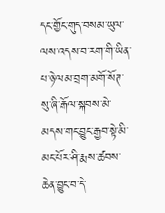དང་གྱོང་གུད་བསམ་ཡུལ་ལས་འདས་བ་རག་གི་ཡིན་པ་ཉེ་ལམ་བྲག་མགོ་སོཊ་སུ་ཞི་རྒོལ་སྐབས་མེ་མདས་གང་བྱུང་རྒྱབ་སྟེ་མི་མང་པོར་ཤི་རྨས་ཚབས་ཆེན་བྱུང་བ་དེ་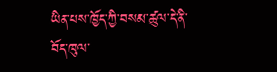ཡིན་པས་ཁྱོད་ཀྱི་བསམ་ཚུལ་དེ་ནི་བོད་ཁུལ་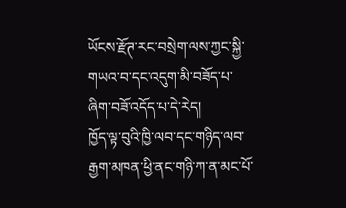ཡོངས་རྫོཊ་རང་བསྲེག་ལས་ཀྱང་སྐྱི་གཡའ་བ་དང་འདུག་མི་བཟོད་པ་ཞིག་བཟོ་འདོད་པ་དེ་རེད།
ཁྱོད་ལྟ་བུའི་ཁྱི་ལབ་དང་གཉིད་ལབ་རྒྱག་མཁན་ཕྱི་ནང་གཉི་ཀ་ན་མང་པོ་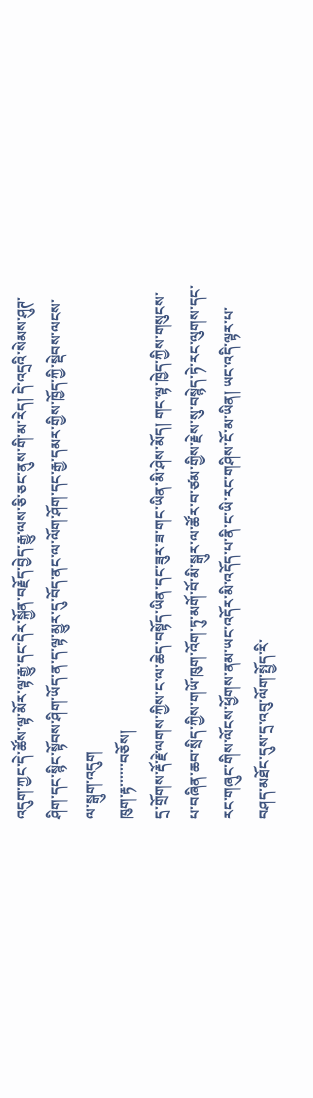འདུག་ཀྱང་དེ་ཚོས་ལྟ་མོར་ལྟ་རྒྱུ་དང་དེར་སྐྱོན་བརྗོད་བྱེད་རྒྱུ་ལས་ཅི་ཅང་ནུས་གི་མ་རེད། དེ་འདྲའི་སེམས་ཤུཊ་ཤིག་དང་སྙིང་སྟོབས་ཤིག་ཡོད་ན་ད་ལྟ་མྱུར་དུ་བོད་ནང་ལ་ལོག་ཤོག་དང་རྒྱ་དམར་གྱིས་ཁྱོད་ཀྱི་སྡེབས་ལངས་ལ་སྒུག་འདུག
ཁུག་རྟ་་་་་་བཅོས།
དྲ་གྲོགས་རྡོ་རྗེ་ལགས་ཀྱིས་ང་ལ་ཆེད་བསྟོད་ཡིན་དང་ཟུར་ཟ་གང་ཡིན་མི་ཤེས་མོད། གང་ལྟ་ཁྱེད་ཀྱིས་གསུངས་པ་བཞིན་ཆབ་སྲིད་ཀྱིས་གཡོ་ཁུག་འོག་ཏུ་མགོ་བོ་མི་སྒུར་ལ་ཚོར་བ་ཙམ་གྱིས་རྗེས་སུ་བསྙེད་ཏེ་རང་ལུགས་དང་རང་གཞུང་གིས་ལོངས་ཕྱོགས་ནམ་ཡང་འདོར་མི་འདོད་པ་ནི་ང་ཡི་རང་གཤིས་ངོ་མ་ཡིན། ཡང་འདི་ལྟར་པ་བཤད་མཐོང་དུས་དྲ་འབུ་ལོག་སྤྱོད་རི་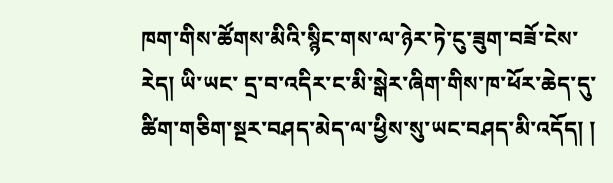ཁག་གིས་ཚོགས་མིའི་སྙིང་གས་ལ་ཉེར་ཏེ་ངུ་ཟུག་བཟོ་ངེས་རེད། ཡི་ཡང་ དྲ་བ་འདིར་ང་མི་སྒེར་ཞིག་གིས་ཁ་ཕོར་ཆེད་དུ་ཚིག་གཅིག་སྔར་བཤད་མེད་ལ་ཕྱིས་སུ་ཡང་བཤད་མི་འདོད། །